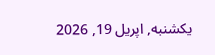یکشنبه, اپریل 19, 2026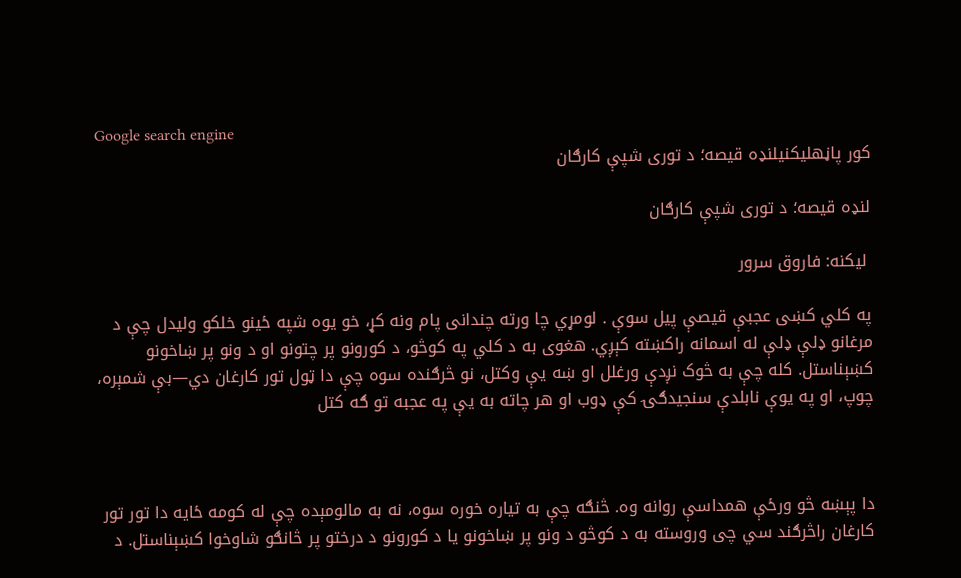Google search engine
کور پاڼهليکنيلنډه قیصه؛ د توری شپې کارګان

لنډه قیصه؛ د توری شپې کارګان

 لیکنه: فاروق سرور

په کلي کښی عجبې قیصې پيل سوې . لومړي چا ورته چندانی پام ونه کړ، خو يوه شپه ځينو خلکو وليدل چې د مرغانو ډلې ډلې له اسمانه راکښته کېږي. هغوی به د کلي په کوڅو، د کورونو پر چتونو او د ونو پر ښاخونو کښېناستل. کله چې به څوک نږدې ورغلل او ښه يې وکتل، نو څرګنده سوه چې دا ټول تور کارغان دي—بې شمېره، چوپ، او په يوې نابلدې سنجيدګۍ کې ډوب او هر چاته به يې په عجبه تو ګه کتل



دا پېښه څو ورځې همداسې روانه وه. څنګه چې به تياره خوره سوه، نه به مالومېده چې له کومه ځايه دا تور تور کارغان راڅرګند سي چی وروسته به د کوڅو د ونو پر ښاخونو يا د کورونو د درختو پر څانګو شاوخوا کښېناستل. د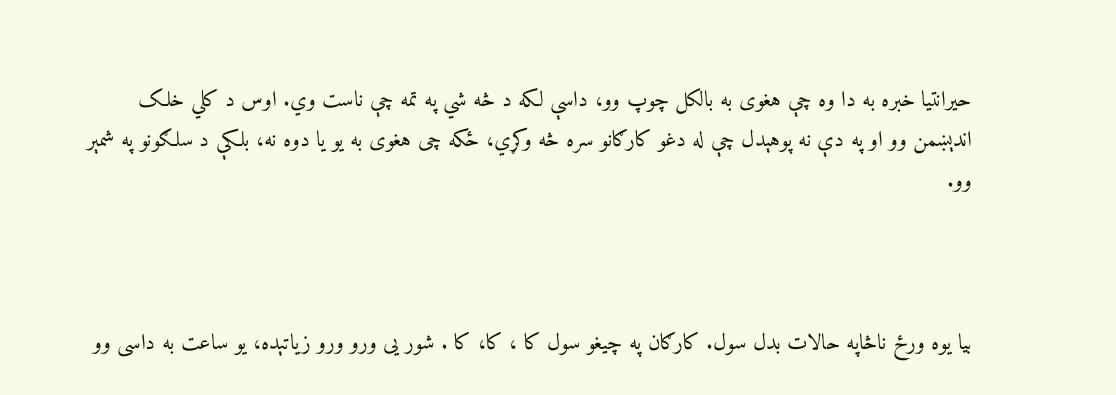حيرانتيا خبره به دا وه چې هغوی به بالکل چوپ وو، داسې لکه د څه شي په تمه چې ناست وي. اوس د کلي خلک اندېښمن وو او په دې نه پوهېدل چې له دغو کارګانو سره څه وکړي، ځکه چی هغوی به يو يا دوه نه، بلکې د سلګونو په شمېر وو.



بيا يوه ورځ ناڅاپه حالات بدل سول. کارګان په چیغو سول کا ، کا، کا . شور يی ورو ورو زياتېده، یو ساعت به داسی وو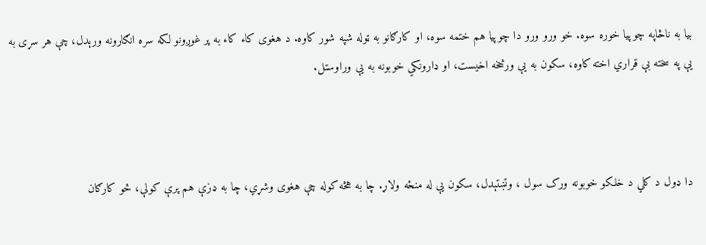بيا به ناڅاپه چوپيا خوره سوه. خو ورو ورو دا چوپيا هم ختمه سوه، او کارګانو به ټوله شپه شور کاوه. د هغوی کاء کاء به پر غوږونو لکه سره انګارونه ورېدل، چې هر سړی به يې په سخته بې قراري اخته کاوه، سکون به يې ورڅخه اخيست، او ډارونکي خوبونه به يې وراوستل.



دا ډول د کلي د خلکو خوبونه ورک سول ، وتښتېدل، سکون يې له منځه ولاړ. چا به هڅه کوله چې هغوی وشړي، چا به ډزې هم پرې کولې، څو کارګان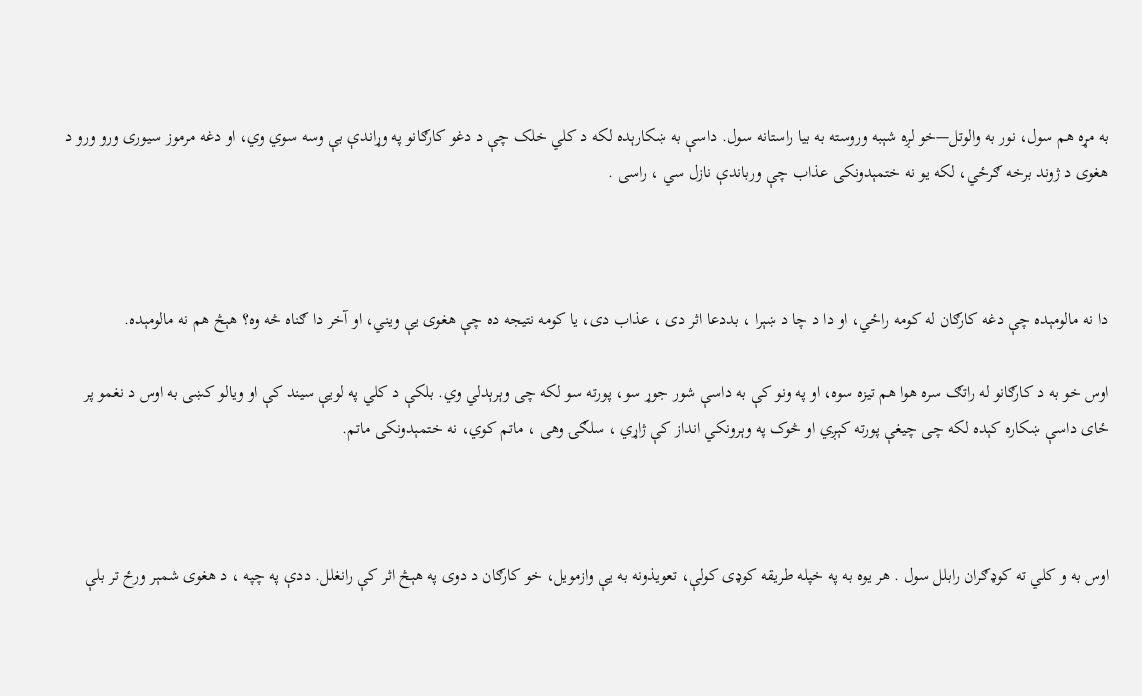به مړه هم سول، نور به والوتل—خو لږه شېبه وروسته به بيا راستانه سول. داسې به ښکارېده لکه د کلي خلک چې د دغو کارګانو په وړاندې بې وسه سوي وي، او دغه مرموز سيوری ورو ورو د هغوی د ژوند برخه ګرځي، لکه يو نه ختمېدونکی عذاب چې ورباندې نازل سي ، راسی .



دا نه مالومېده چې دغه کارګان له کومه راځي، او دا د چا د ښېرا ، بددعا اثر دی ، عذاب دی، يا کومه نتيجه ده چې هغوی يې ویني، او آخر دا ګناه څه وه؟ هېڅ هم نه مالومېده.

اوس خو به د کارګانو له راتګ سره هوا هم تيزه سوه، او په ونو کې به داسې شور جوړ سو، پورته سو لکه چی وېرېدلي وي. بلکې د کلي په لويې سيند کې او ویالو کښی به اوس د نغمو پر ځای داسې ښکاره کېده لکه چی چیغې پورته کېږي او څوک په وېرونکي انداز کې ژاړي ، سلګۍ وهی ، ماتم کوي، نه ختمېدونکی ماتم.



اوس به و کلي ته کوډګران رابلل سول . هر يوه به په خپله طريقه کوډی کولې، تعویذونه به يې وازمویل، خو کارګان د دوی په هېڅ اثر کې رانغلل. ددې په چپه ، د هغوی شمېر ورځ تر بلې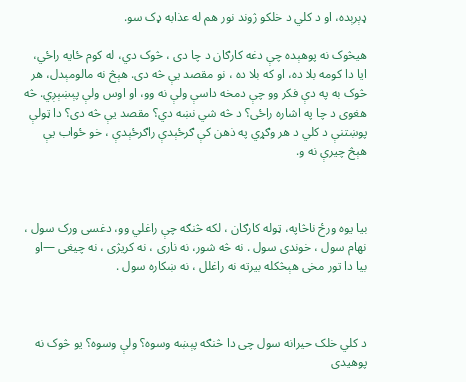ډېرېده، او د کلي د خلکو ژوند نور هم له عذابه ډک سو.

هیڅوک نه پوهېده چې دغه کارګان د چا دی ، څوک دي، له کوم ځایه راځي، ايا دا کومه بلا ده، او که بلا ده ، نو مقصد يې څه دی. هېڅ نه مالومېدل، هر څوک به په دې فکر وو چې دمخه داسې ولې نه وو، او اوس ولې پېښېږي. څه هغوی د چا په اشاره راځی؟ د څه شي نښه دي؟ مقصد يې څه دی؟ دا ټولې پوښتنې د کلي د هر وګړي په ذهن کې ګرځېدې راګرځېدې ، خو ځواب يې هېڅ چيرې نه و.



بيا يوه ورځ ناڅاپه، ټوله کارګان ، لکه څنګه چې راغلي وو، دغسی ورک سول ، نهام سول ، خوندی سول . نه څه شور، نه ناری ، نه کریژی ، نه چیغی —او بيا دا تور مخی هېڅکله بيرته نه راغلل ، نه ښکاره سول .



د کلي خلک حيرانه سول چی دا څنګه پېښه وسوه؟ ولې وسوه؟ یو څوک نه پوهیدی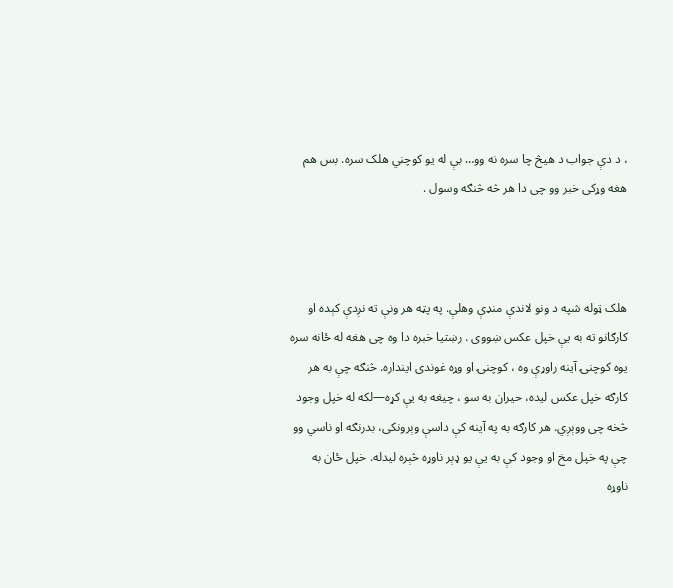، د دې جواب د هیڅ چا سره نه وو… بې له يو کوچني هلک سره. بس هم هغه وړکی خبر وو چی دا هر څه څنګه وسول .



هلک ټوله شپه د ونو لاندې منډې وهلې. په پټه هر ونې ته نږدې کېده او کارګانو ته به یې خپل عکس ښووی . رښتیا خبره دا وه چی هغه له ځانه سره يوه کوچنۍ آينه راوړې وه ، کوچنۍ او وړه غوندی اینداره. څنګه چې به هر کارګه خپل عکس لیده، حيران به سو ، چیغه به يې کړه—لکه له خپل وجود څخه چی ووېږي. هر کارګه به په آينه کې داسې وېرونکی، بدرنګه او ناسي وو چې په خپل مخ او وجود کې به يې يو ډېر ناوړه څېره ليدله. خپل ځان به ناوړه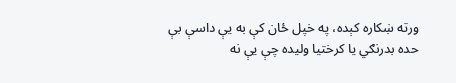ورته ښکاره کېده، په خپل ځان کې به یې داسې بې حده بدرنګي يا کرختيا ولیده چې يې نه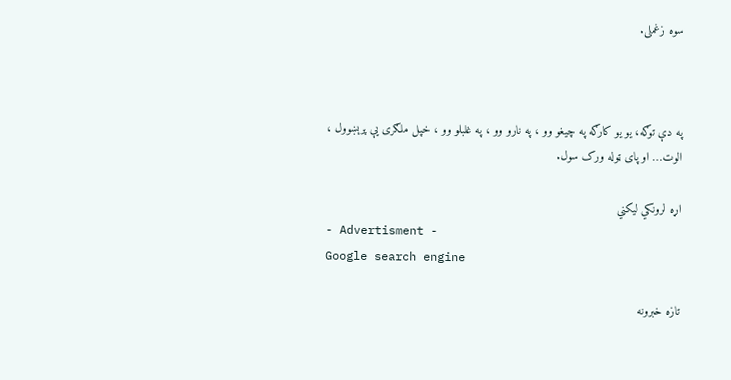سوه زغملی.



په دې توګه، يو يو کارګه په چیغو وو ، په نارو وو ، په غلبلو وو ، خپل ملګری یې پرېښوول ، الوت… او پای ټوله ورک سول.

اړه لرونکي ليکني
- Advertisment -
Google search engine

تازه خبرونه